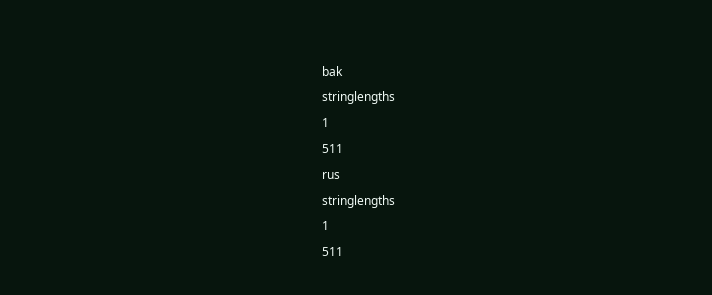bak
stringlengths
1
511
rus
stringlengths
1
511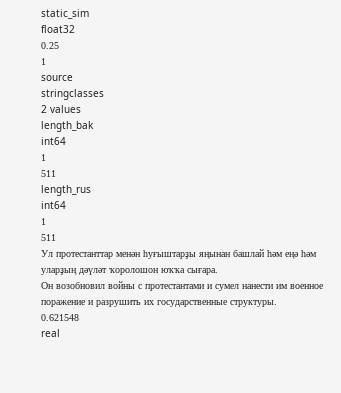static_sim
float32
0.25
1
source
stringclasses
2 values
length_bak
int64
1
511
length_rus
int64
1
511
Ул протестанттар менән һуғыштарҙы яңынан башлай һәм еңә һәм уларҙың дәүләт ҡоролошон юҡҡа сығара.
Он возобновил войны с протестантами и сумел нанести им военное поражение и разрушить их государственные структуры.
0.621548
real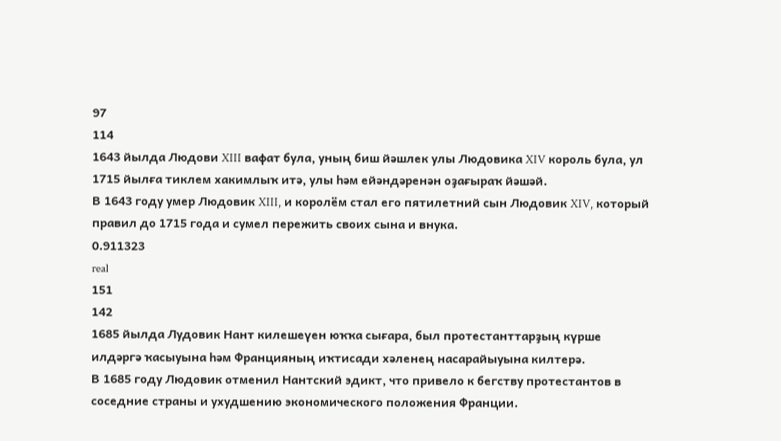97
114
1643 йылда Людови XIII вафат була, уның биш йәшлек улы Людовика XIV король була, ул 1715 йылға тиклем хакимлыҡ итә, улы һәм ейәндәренән оҙағыраҡ йәшәй.
В 1643 году умер Людовик XIII, и королём стал его пятилетний сын Людовик XIV, который правил до 1715 года и сумел пережить своих сына и внука.
0.911323
real
151
142
1685 йылда Лудовик Нант килешеүен юҡҡа сығара, был протестанттарҙың күрше илдәргә ҡасыуына һәм Францияның иҡтисади хәленең насарайыуына килтерә.
В 1685 году Людовик отменил Нантский эдикт, что привело к бегству протестантов в соседние страны и ухудшению экономического положения Франции.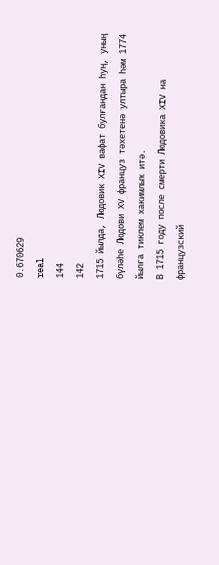0.670629
real
144
142
1715 йылда, Людовик XIV вафат булғандан һуң, уның бүләһе Людови XV француз тәхетенә ултыра һәм 1774 йылға тиклем хакимлыҡ итә.
В 1715 году после смерти Людовика XIV на французский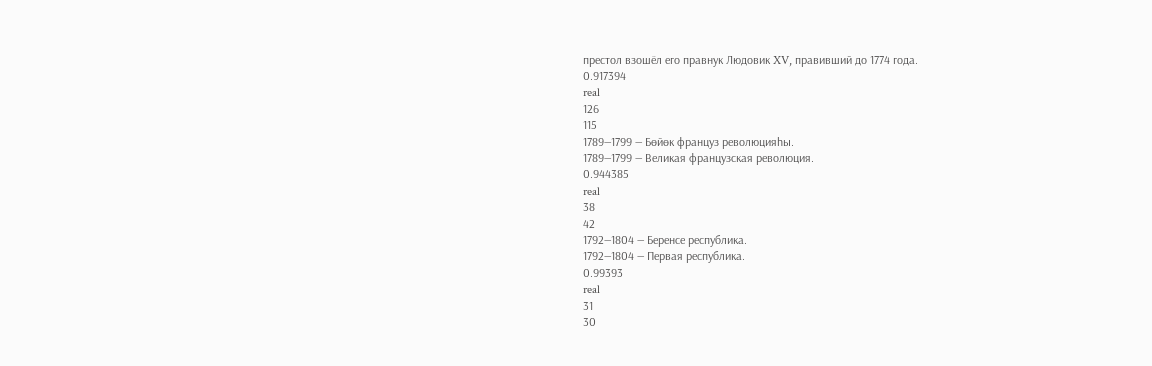престол взошёл его правнук Людовик XV, правивший до 1774 года.
0.917394
real
126
115
1789—1799 — Бөйөк француз революцияһы.
1789—1799 — Великая французская революция.
0.944385
real
38
42
1792—1804 — Беренсе республика.
1792—1804 — Первая республика.
0.99393
real
31
30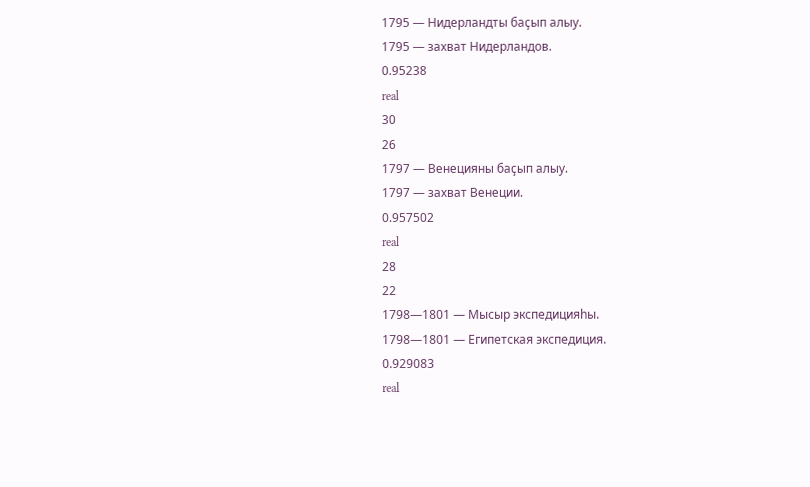1795 — Нидерландты баҫып алыу.
1795 — захват Нидерландов.
0.95238
real
30
26
1797 — Венецияны баҫып алыу.
1797 — захват Венеции.
0.957502
real
28
22
1798—1801 — Мысыр экспедицияһы.
1798—1801 — Египетская экспедиция.
0.929083
real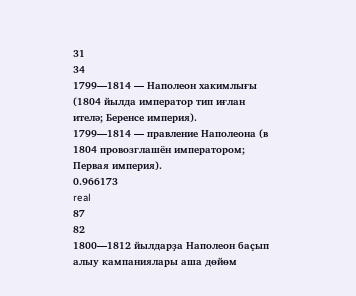31
34
1799—1814 — Наполеон хакимлығы (1804 йылда император тип иғлан ителә; Беренсе империя).
1799—1814 — правление Наполеона (в 1804 провозглашён императором; Первая империя).
0.966173
real
87
82
1800—1812 йылдарҙа Наполеон баҫып алыу кампаниялары аша дөйөм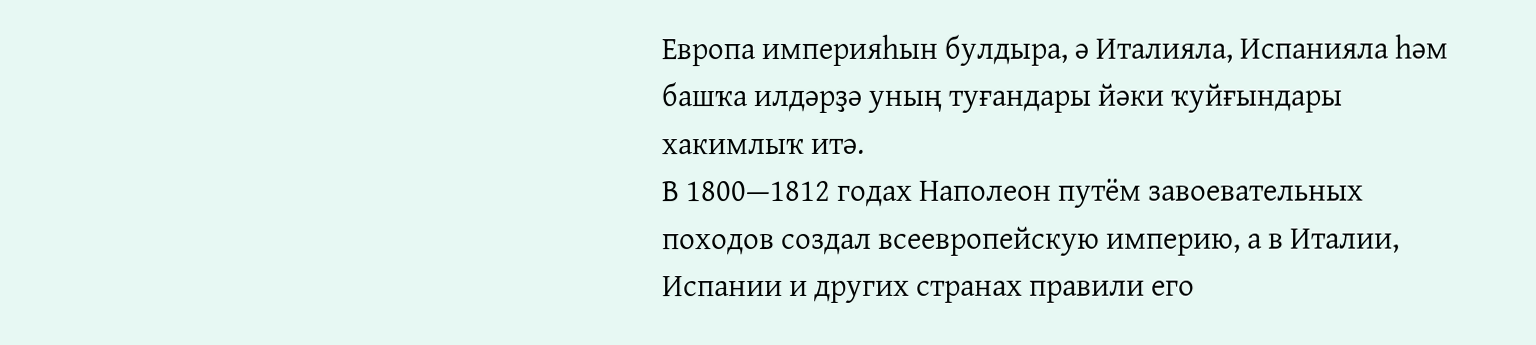Европа империяһын булдыра, ә Италияла, Испанияла һәм башҡа илдәрҙә уның туғандары йәки ҡуйғындары хакимлыҡ итә.
В 1800—1812 годах Наполеон путём завоевательных походов создал всеевропейскую империю, а в Италии, Испании и других странах правили его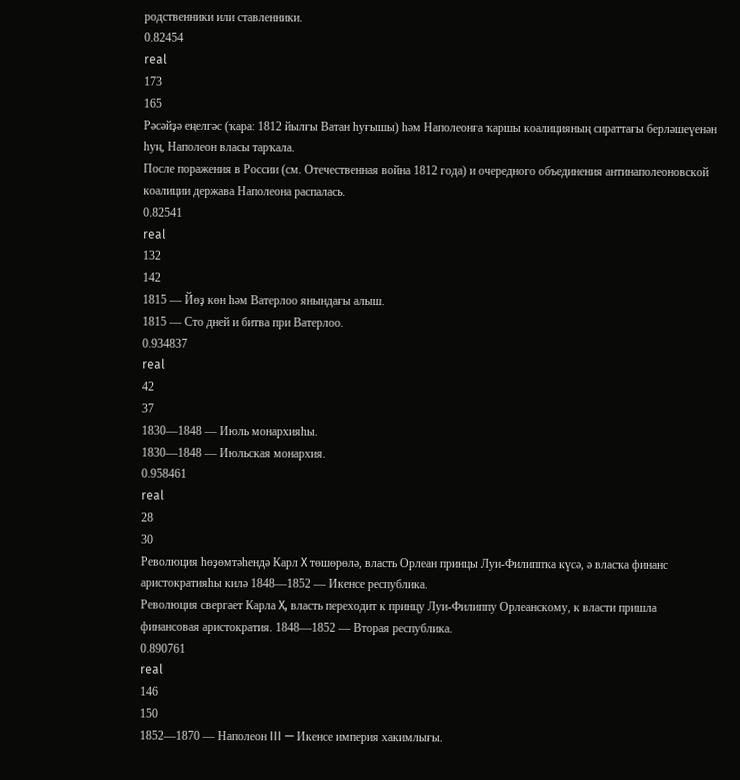родственники или ставленники.
0.82454
real
173
165
Рәсәйҙә еңелгәс (ҡара: 1812 йылғы Ватан һуғышы) һәм Наполеонға ҡаршы коалицияның сираттағы берләшеүенән һуң, Наполеон власы тарҡала.
После поражения в России (см. Отечественная война 1812 года) и очередного объединения антинаполеоновской коалиции держава Наполеона распалась.
0.82541
real
132
142
1815 — Йөҙ көн һәм Ватерлоо янындағы алыш.
1815 — Сто дней и битва при Ватерлоо.
0.934837
real
42
37
1830—1848 — Июль монархияһы.
1830—1848 — Июльская монархия.
0.958461
real
28
30
Революция һөҙөмтәһендә Карл X төшөрөлә, власть Орлеан принцы Луи-Филиппҡа күсә, ә власҡа финанс аристократияһы килә 1848—1852 — Икенсе республика.
Революция свергает Карла X, власть переходит к принцу Луи-Филиппу Орлеанскому, к власти пришла финансовая аристократия. 1848—1852 — Вторая республика.
0.890761
real
146
150
1852—1870 — Наполеон III — Икенсе империя хакимлығы.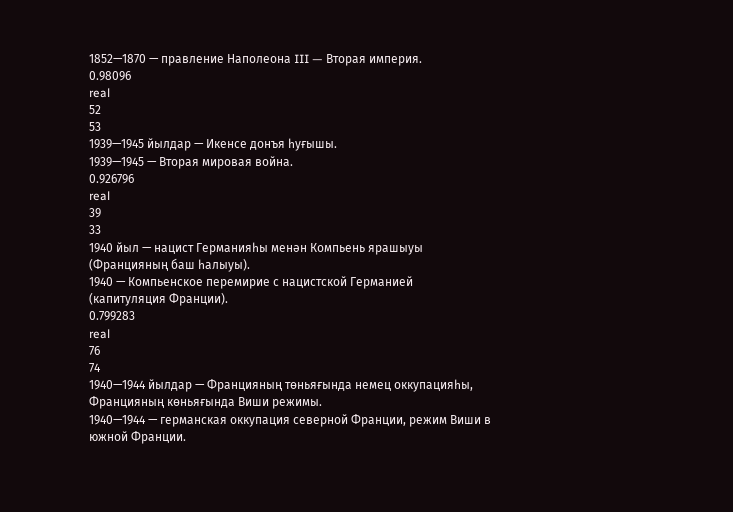1852—1870 — правление Наполеона III — Вторая империя.
0.98096
real
52
53
1939—1945 йылдар — Икенсе донъя һуғышы.
1939—1945 — Вторая мировая война.
0.926796
real
39
33
1940 йыл — нацист Германияһы менән Компьень ярашыуы (Францияның баш һалыуы).
1940 — Компьенское перемирие с нацистской Германией (капитуляция Франции).
0.799283
real
76
74
1940—1944 йылдар — Францияның төньяғында немец оккупацияһы, Францияның көньяғында Виши режимы.
1940—1944 — германская оккупация северной Франции, режим Виши в южной Франции.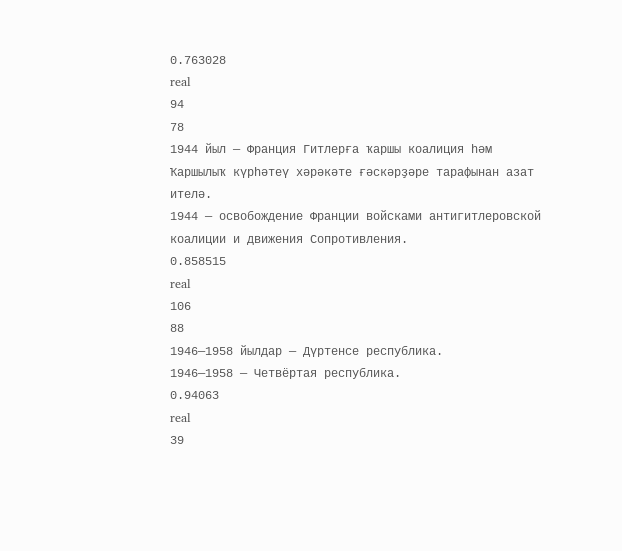0.763028
real
94
78
1944 йыл — Франция Гитлерға ҡаршы коалиция һәм Ҡаршылыҡ күрһәтеү хәрәкәте ғәскәрҙәре тарафынан азат ителә.
1944 — освобождение Франции войсками антигитлеровской коалиции и движения Сопротивления.
0.858515
real
106
88
1946—1958 йылдар — Дүртенсе республика.
1946—1958 — Четвёртая республика.
0.94063
real
39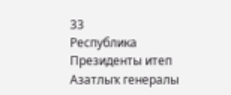33
Республика Президенты итеп Азатлыҡ генералы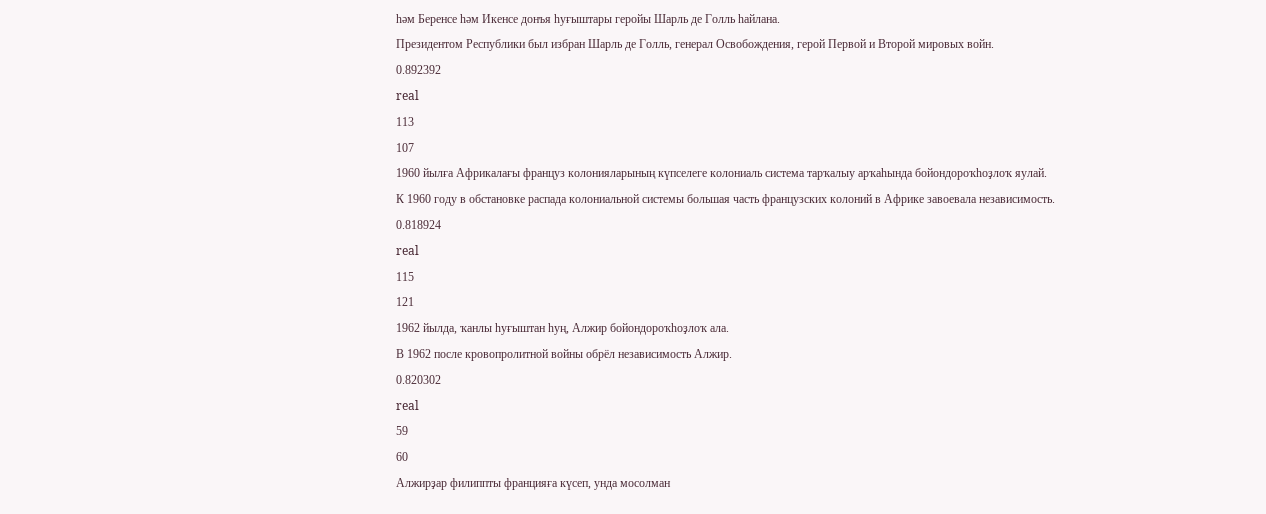һәм Беренсе һәм Икенсе донъя һуғыштары геройы Шарль де Голль һайлана.
Президентом Республики был избран Шарль де Голль, генерал Освобождения, герой Первой и Второй мировых войн.
0.892392
real
113
107
1960 йылға Африкалағы француз колонияларының күпселеге колониаль система тарҡалыу арҡаһында бойондороҡһоҙлоҡ яулай.
К 1960 году в обстановке распада колониальной системы большая часть французских колоний в Африке завоевала независимость.
0.818924
real
115
121
1962 йылда, ҡанлы һуғыштан һуң, Алжир бойондороҡһоҙлоҡ ала.
В 1962 после кровопролитной войны обрёл независимость Алжир.
0.820302
real
59
60
Алжирҙар филиппты францияға күсеп, унда мосолман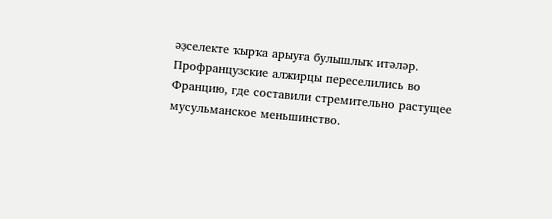әҙселекте ҡырҡа арыуға булышлыҡ итәләр.
Профранцузские алжирцы переселились во Францию, где составили стремительно растущее мусульманское меньшинство.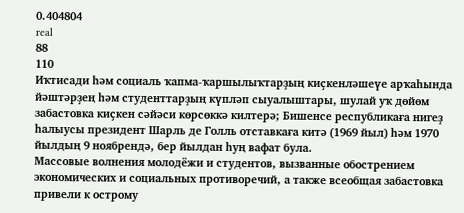0.404804
real
88
110
Иҡтисади һәм социаль ҡапма-ҡаршылыҡтарҙың киҫкенләшеүе арҡаһында йәштәрҙең һәм студенттарҙың күпләп сыуалыштары, шулай уҡ дөйөм забастовка киҫкен сәйәси көрсөккә килтерә; Бишенсе республикаға нигеҙ һалыусы президент Шарль де Голль отставкаға китә (1969 йыл) һәм 1970 йылдың 9 ноябрендә, бер йылдан һуң вафат була.
Массовые волнения молодёжи и студентов, вызванные обострением экономических и социальных противоречий, а также всеобщая забастовка привели к острому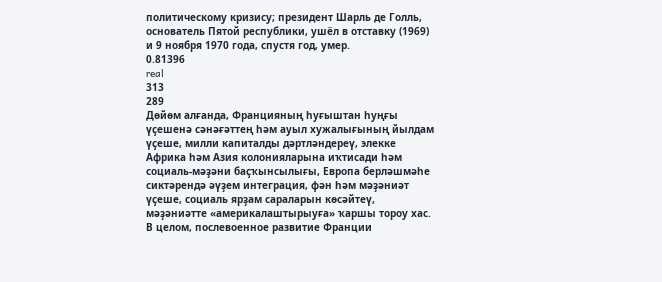политическому кризису; президент Шарль де Голль, основатель Пятой республики, ушёл в отставку (1969) и 9 ноября 1970 года, спустя год, умер.
0.81396
real
313
289
Дөйөм алғанда, Францияның һуғыштан һуңғы үҫешенә сәнәғәттең һәм ауыл хужалығының йылдам үҫеше, милли капиталды дәртләндереү, элекке Африка һәм Азия колонияларына иҡтисади һәм социаль-мәҙәни баҫҡынсылығы, Европа берләшмәһе сиктәрендә әүҙем интеграция, фән һәм мәҙәниәт үҫеше, социаль ярҙам сараларын көсәйтеү, мәҙәниәтте «америкалаштырыуға» ҡаршы тороу хас.
В целом, послевоенное развитие Франции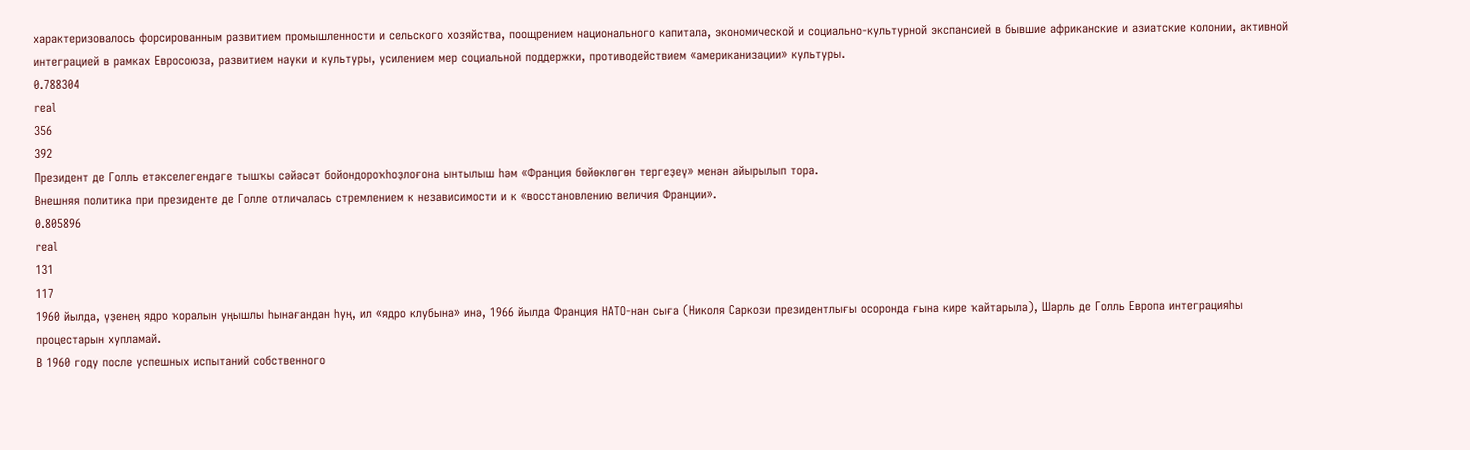характеризовалось форсированным развитием промышленности и сельского хозяйства, поощрением национального капитала, экономической и социально-культурной экспансией в бывшие африканские и азиатские колонии, активной интеграцией в рамках Евросоюза, развитием науки и культуры, усилением мер социальной поддержки, противодействием «американизации» культуры.
0.788304
real
356
392
Президент де Голль етәкселегендәге тышҡы сәйәсәт бойондороҡһоҙлоғона ынтылыш һәм «Франция бөйөклөгөн тергеҙеү» менән айырылып тора.
Внешняя политика при президенте де Голле отличалась стремлением к независимости и к «восстановлению величия Франции».
0.805896
real
131
117
1960 йылда, үҙенең ядро ҡоралын уңышлы һынағандан һуң, ил «ядро клубына» инә, 1966 йылда Франция НАТО-нан сыға (Николя Саркози президентлығы осоронда ғына кире ҡайтарыла), Шарль де Голль Европа интеграцияһы процестарын хупламай.
В 1960 году после успешных испытаний собственного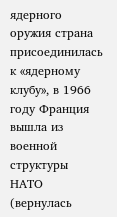ядерного оружия страна присоединилась к «ядерному клубу», в 1966 году Франция вышла из военной структуры НАТО (вернулась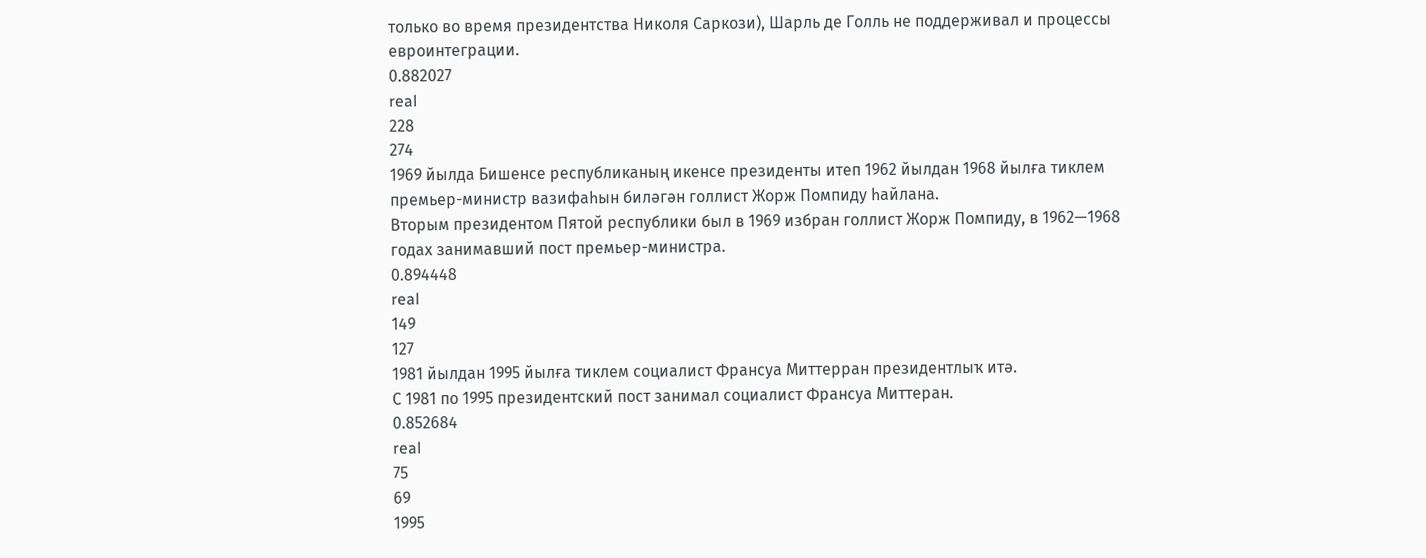только во время президентства Николя Саркози), Шарль де Голль не поддерживал и процессы евроинтеграции.
0.882027
real
228
274
1969 йылда Бишенсе республиканың икенсе президенты итеп 1962 йылдан 1968 йылға тиклем премьер-министр вазифаһын биләгән голлист Жорж Помпиду һайлана.
Вторым президентом Пятой республики был в 1969 избран голлист Жорж Помпиду, в 1962—1968 годах занимавший пост премьер-министра.
0.894448
real
149
127
1981 йылдан 1995 йылға тиклем социалист Франсуа Миттерран президентлыҡ итә.
С 1981 по 1995 президентский пост занимал социалист Франсуа Миттеран.
0.852684
real
75
69
1995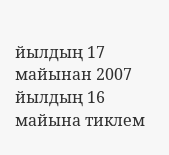йылдың 17 майынан 2007 йылдың 16 майына тиклем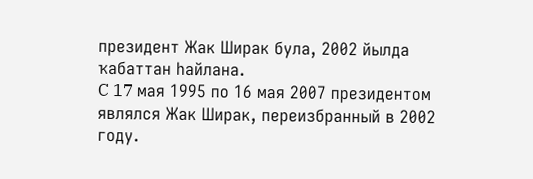президент Жак Ширак була, 2002 йылда ҡабаттан һайлана.
C 17 мая 1995 по 16 мая 2007 президентом являлся Жак Ширак, переизбранный в 2002 году.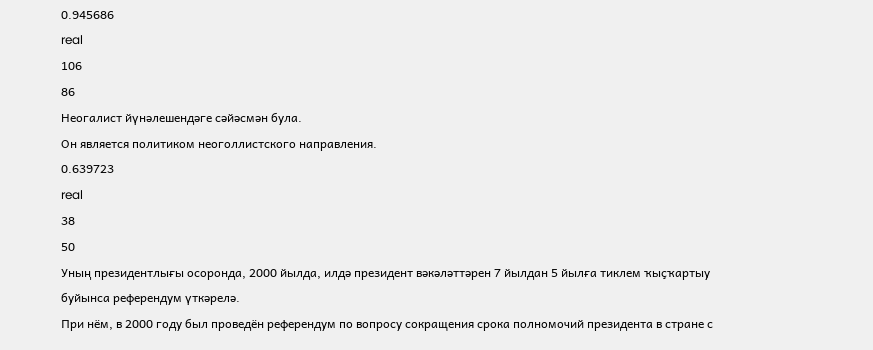0.945686
real
106
86
Неогалист йүнәлешендәге сәйәсмән була.
Он является политиком неоголлистского направления.
0.639723
real
38
50
Уның президентлығы осоронда, 2000 йылда, илдә президент вәкәләттәрен 7 йылдан 5 йылға тиклем ҡыҫҡартыу буйынса референдум үткәрелә.
При нём, в 2000 году был проведён референдум по вопросу сокращения срока полномочий президента в стране с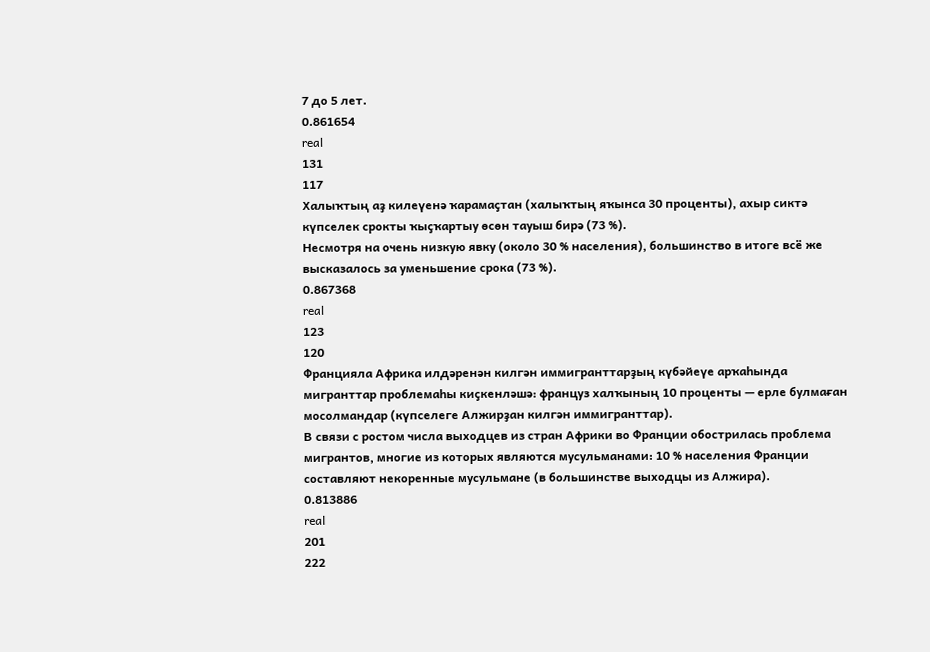7 до 5 лет.
0.861654
real
131
117
Халыҡтың аҙ килеүенә ҡарамаҫтан (халыҡтың яҡынса 30 проценты), ахыр сиктә күпселек срокты ҡыҫҡартыу өсөн тауыш бирә (73 %).
Несмотря на очень низкую явку (около 30 % населения), большинство в итоге всё же высказалось за уменьшение срока (73 %).
0.867368
real
123
120
Францияла Африка илдәренән килгән иммигранттарҙың күбәйеүе арҡаһында мигранттар проблемаһы киҫкенләшә: француз халҡының 10 проценты — ерле булмаған мосолмандар (күпселеге Алжирҙан килгән иммигранттар).
В связи с ростом числа выходцев из стран Африки во Франции обострилась проблема мигрантов, многие из которых являются мусульманами: 10 % населения Франции составляют некоренные мусульмане (в большинстве выходцы из Алжира).
0.813886
real
201
222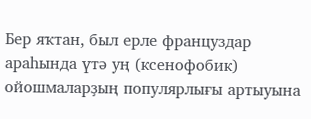Бер яҡтан, был ерле француздар араһында үтә уң (ксенофобик) ойошмаларҙың популярлығы артыуына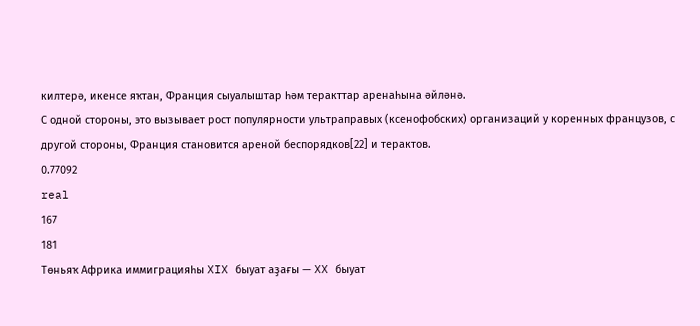килтерә, икенсе яҡтан, Франция сыуалыштар һәм теракттар аренаһына әйләнә.
С одной стороны, это вызывает рост популярности ультраправых (ксенофобских) организаций у коренных французов, с другой стороны, Франция становится ареной беспорядков[22] и терактов.
0.77092
real
167
181
Төньяҡ Африка иммиграцияһы XIX быуат аҙағы — XX быуат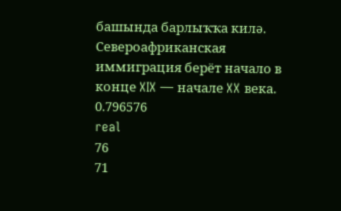башында барлыҡҡа килә.
Североафриканская иммиграция берёт начало в конце XIX — начале XX века.
0.796576
real
76
71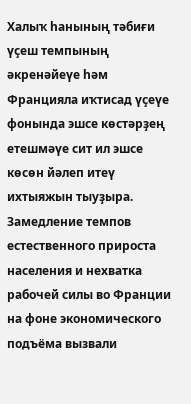Халыҡ һанының тәбиғи үҫеш темпының әкренәйеүе һәм Францияла иҡтисад үҫеүе фонында эшсе көстәрҙең етешмәүе сит ил эшсе көсөн йәлеп итеү ихтыяжын тыуҙыра.
Замедление темпов естественного прироста населения и нехватка рабочей силы во Франции на фоне экономического подъёма вызвали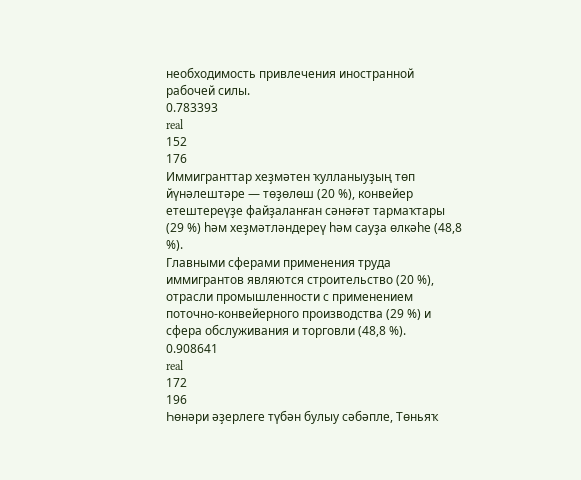необходимость привлечения иностранной рабочей силы.
0.783393
real
152
176
Иммигранттар хеҙмәтен ҡулланыуҙың төп йүнәлештәре — төҙөлөш (20 %), конвейер етештереүҙе файҙаланған сәнәғәт тармаҡтары (29 %) һәм хеҙмәтләндереү һәм сауҙа өлкәһе (48,8 %).
Главными сферами применения труда иммигрантов являются строительство (20 %), отрасли промышленности с применением поточно-конвейерного производства (29 %) и сфера обслуживания и торговли (48,8 %).
0.908641
real
172
196
Һөнәри әҙерлеге түбән булыу сәбәпле, Төньяҡ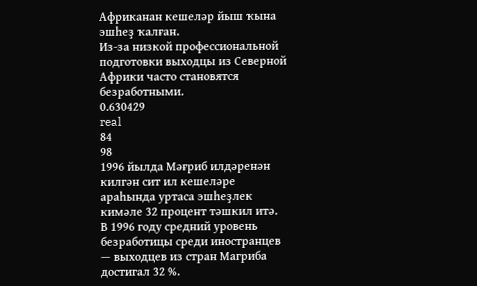Африканан кешеләр йыш ҡына эшһеҙ ҡалған.
Из-за низкой профессиональной подготовки выходцы из Северной Африки часто становятся безработными.
0.630429
real
84
98
1996 йылда Мәғриб илдәренән килгән сит ил кешеләре араһында уртаса эшһеҙлек кимәле 32 процент тәшкил итә.
В 1996 году средний уровень безработицы среди иностранцев — выходцев из стран Магриба достигал 32 %.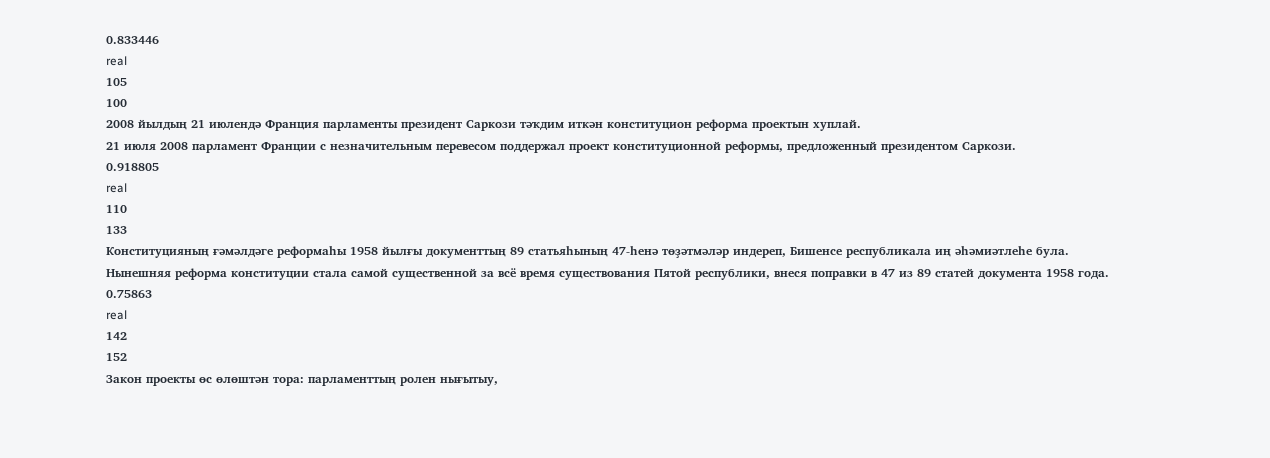0.833446
real
105
100
2008 йылдың 21 июлендә Франция парламенты президент Саркози тәҡдим иткән конституцион реформа проектын хуплай.
21 июля 2008 парламент Франции с незначительным перевесом поддержал проект конституционной реформы, предложенный президентом Саркози.
0.918805
real
110
133
Конституцияның ғәмәлдәге реформаһы 1958 йылғы документтың 89 статьяһының 47-һенә төҙәтмәләр индереп, Бишенсе республикала иң әһәмиәтлеһе була.
Нынешняя реформа конституции стала самой существенной за всё время существования Пятой республики, внеся поправки в 47 из 89 статей документа 1958 года.
0.75863
real
142
152
Закон проекты өс өлөштән тора: парламенттың ролен нығытыу,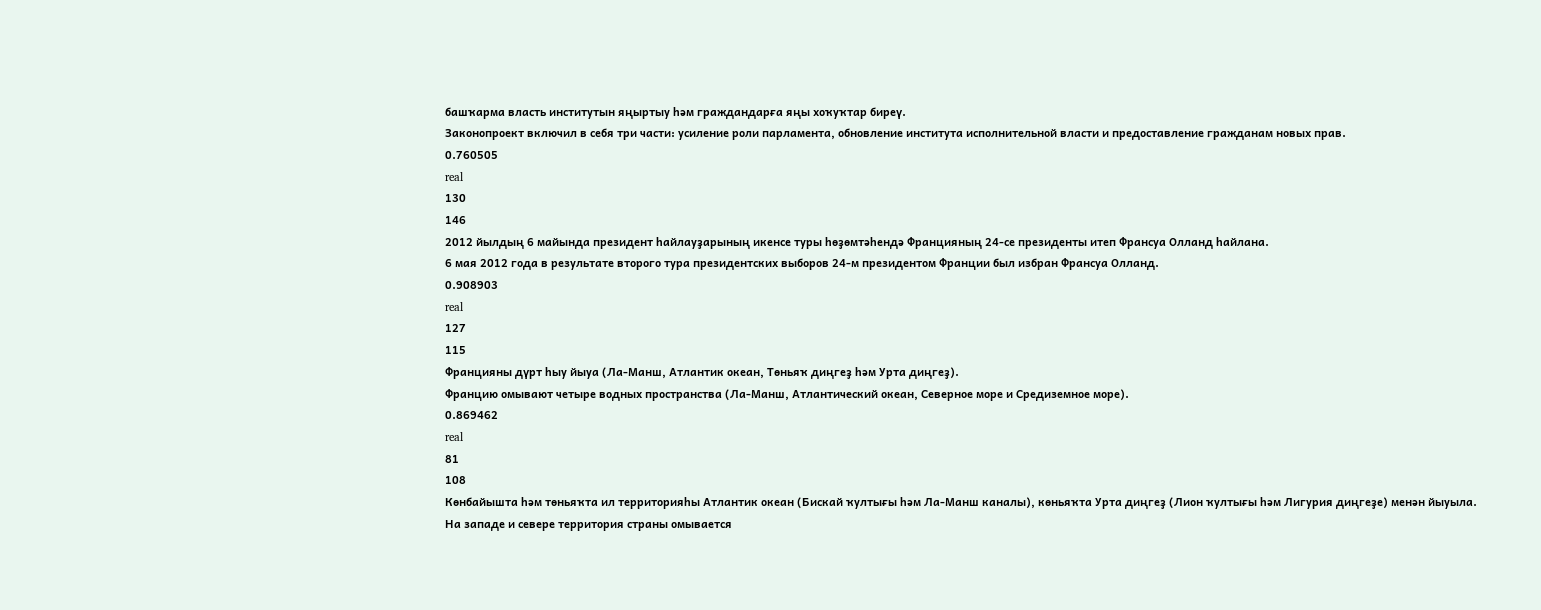башҡарма власть институтын яңыртыу һәм граждандарға яңы хоҡуҡтар биреү.
Законопроект включил в себя три части: усиление роли парламента, обновление института исполнительной власти и предоставление гражданам новых прав.
0.760505
real
130
146
2012 йылдың 6 майында президент һайлауҙарының икенсе туры һөҙөмтәһендә Францияның 24-се президенты итеп Франсуа Олланд һайлана.
6 мая 2012 года в результате второго тура президентских выборов 24-м президентом Франции был избран Франсуа Олланд.
0.908903
real
127
115
Францияны дүрт һыу йыуа (Ла-Манш, Атлантик океан, Төньяҡ диңгеҙ һәм Урта диңгеҙ).
Францию омывают четыре водных пространства (Ла-Манш, Атлантический океан, Северное море и Средиземное море).
0.869462
real
81
108
Көнбайышта һәм төньяҡта ил территорияһы Атлантик океан (Бискай ҡултығы һәм Ла-Манш каналы), көньяҡта Урта диңгеҙ (Лион ҡултығы һәм Лигурия диңгеҙе) менән йыуыла.
На западе и севере территория страны омывается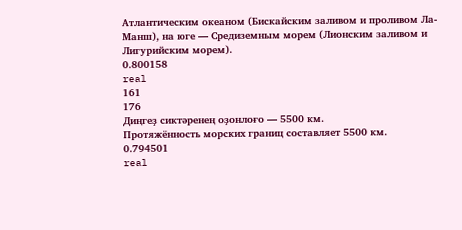Атлантическим океаном (Бискайским заливом и проливом Ла-Манш), на юге — Средиземным морем (Лионским заливом и Лигурийским морем).
0.800158
real
161
176
Диңгеҙ сиктәренең оҙонлоғо — 5500 км.
Протяжённость морских границ составляет 5500 км.
0.794501
real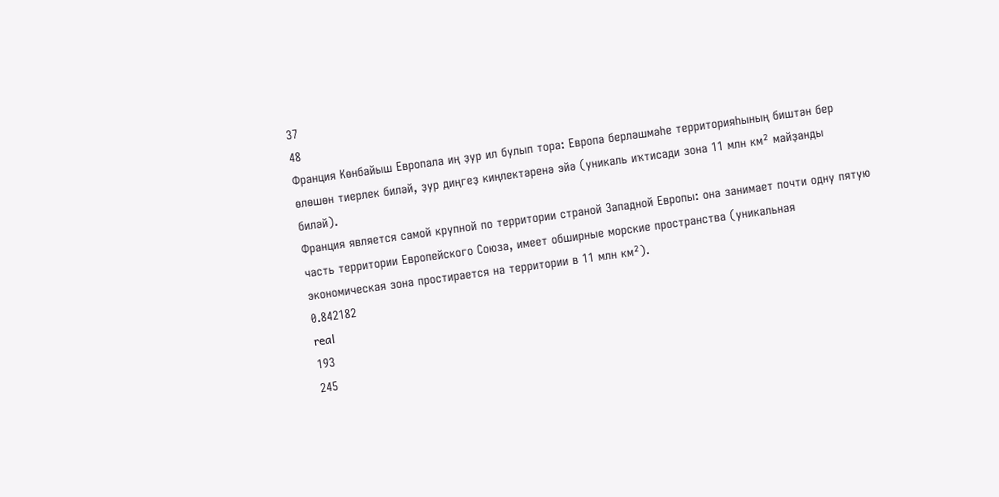37
48
Франция Көнбайыш Европала иң ҙур ил булып тора: Европа берләшмәһе территорияһының биштән бер өлөшөн тиерлек биләй, ҙур диңгеҙ киңлектәренә эйә (уникаль иҡтисади зона 11 млн км² майҙанды биләй).
Франция является самой крупной по территории страной Западной Европы: она занимает почти одну пятую часть территории Европейского Союза, имеет обширные морские пространства (уникальная экономическая зона простирается на территории в 11 млн км²).
0.842182
real
193
245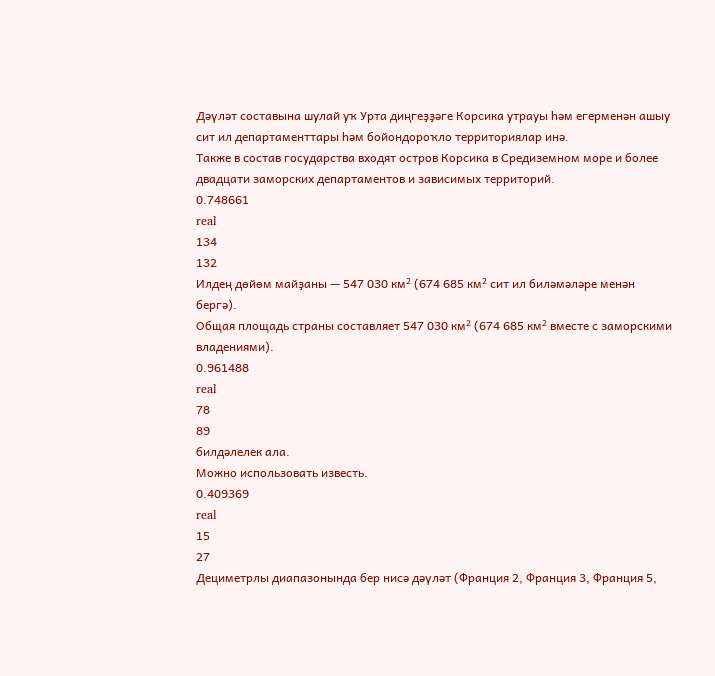Дәүләт составына шулай уҡ Урта диңгеҙҙәге Корсика утрауы һәм егерменән ашыу сит ил департаменттары һәм бойондороҡло территориялар инә.
Также в состав государства входят остров Корсика в Средиземном море и более двадцати заморских департаментов и зависимых территорий.
0.748661
real
134
132
Илдең дөйөм майҙаны — 547 030 км² (674 685 км² сит ил биләмәләре менән бергә).
Общая площадь страны составляет 547 030 км² (674 685 км² вместе с заморскими владениями).
0.961488
real
78
89
билдәлелек ала.
Можно использовать известь.
0.409369
real
15
27
Дециметрлы диапазонында бер нисә дәүләт (Франция 2, Франция 3, Франция 5,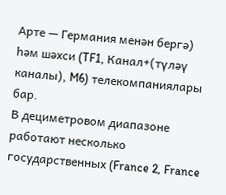Арте — Германия менән бергә) һәм шәхси (TF1, Канал+(түләү каналы), M6) телекомпаниялары бар.
В дециметровом диапазоне работают несколько государственных (France 2, France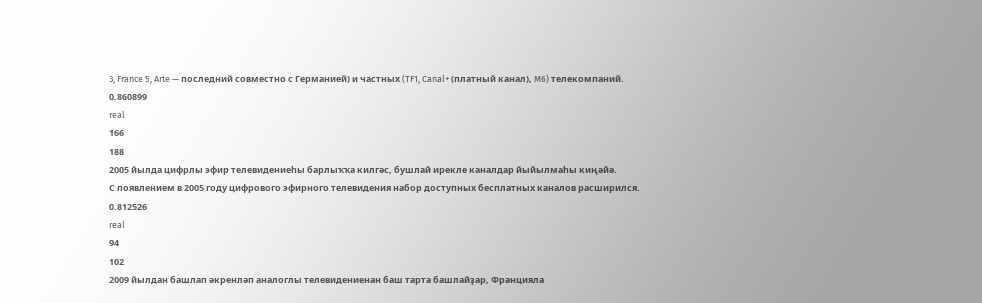3, France 5, Arte — последний совместно с Германией) и частных (TF1, Canal+ (платный канал), M6) телекомпаний.
0.860899
real
166
188
2005 йылда цифрлы эфир телевидениеһы барлыҡҡа килгәс, бушлай ирекле каналдар йыйылмаһы киңәйә.
С появлением в 2005 году цифрового эфирного телевидения набор доступных бесплатных каналов расширился.
0.812526
real
94
102
2009 йылдан башлап әкренләп аналоглы телевидениенан баш тарта башлайҙар, Францияла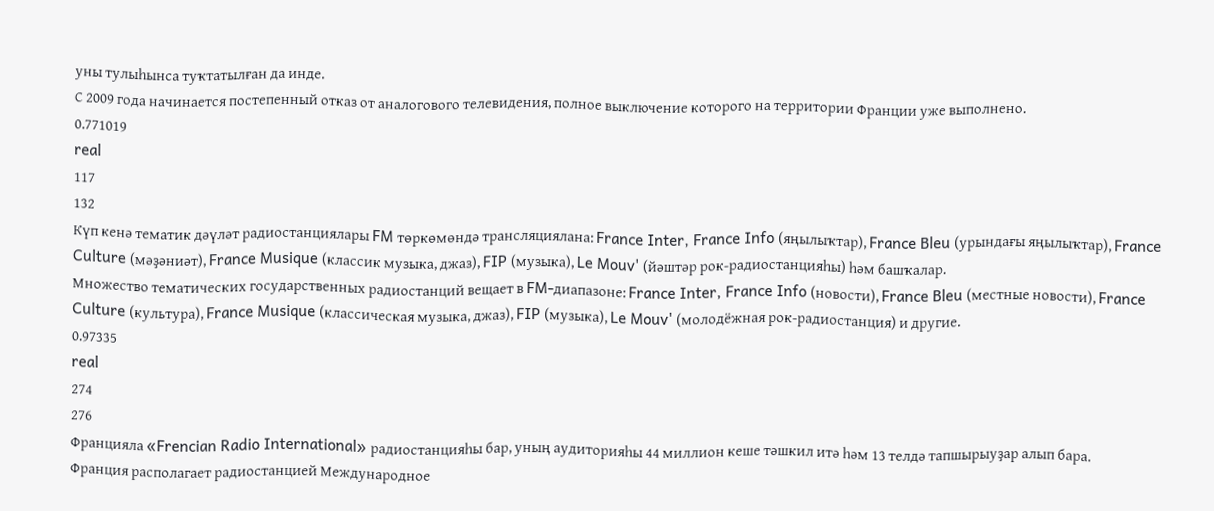уны тулыһынса туҡтатылған да инде.
С 2009 года начинается постепенный отказ от аналогового телевидения, полное выключение которого на территории Франции уже выполнено.
0.771019
real
117
132
Күп кенә тематик дәүләт радиостанциялары FM төркөмөндә трансляциялана: France Inter, France Info (яңылыҡтар), France Bleu (урындағы яңылыҡтар), France Culture (мәҙәниәт), France Musique (классик музыка, джаз), FIP (музыка), Le Mouv' (йәштәр рок-радиостанцияһы) һәм башҡалар.
Множество тематических государственных радиостанций вещает в FM-диапазоне: France Inter, France Info (новости), France Bleu (местные новости), France Culture (культура), France Musique (классическая музыка, джаз), FIP (музыка), Le Mouv' (молодёжная рок-радиостанция) и другие.
0.97335
real
274
276
Францияла «Frencian Radio International» радиостанцияһы бар, уның аудиторияһы 44 миллион кеше тәшкил итә һәм 13 телдә тапшырыуҙар алып бара.
Франция располагает радиостанцией Международное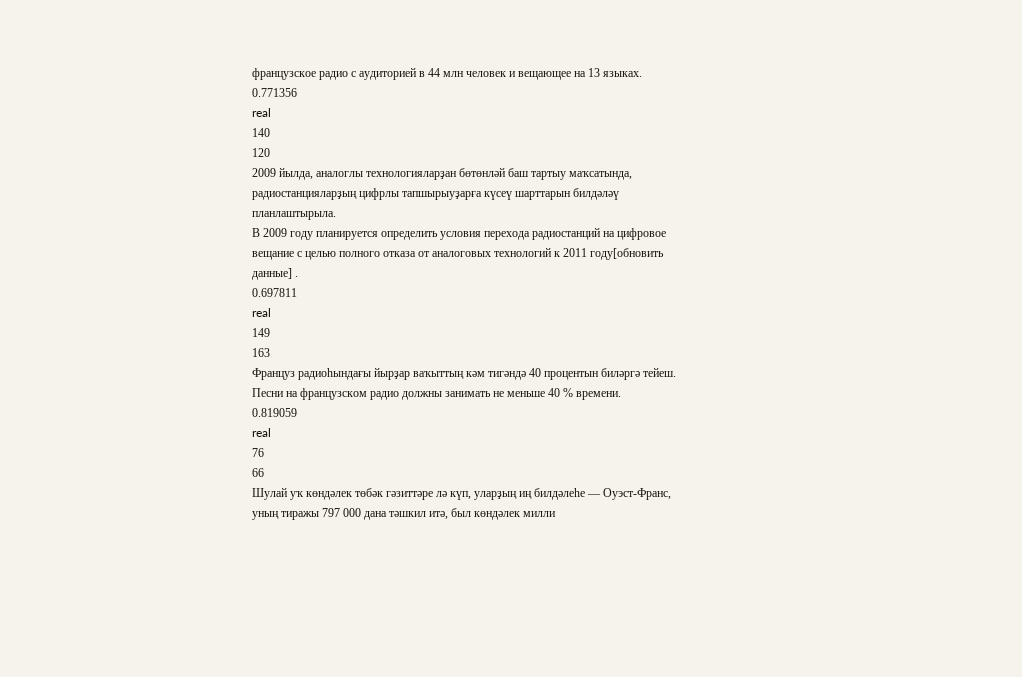французское радио с аудиторией в 44 млн человек и вещающее на 13 языках.
0.771356
real
140
120
2009 йылда, аналоглы технологияларҙан бөтөнләй баш тартыу маҡсатында, радиостанцияларҙың цифрлы тапшырыуҙарға күсеү шарттарын билдәләү планлаштырыла.
В 2009 году планируется определить условия перехода радиостанций на цифровое вещание с целью полного отказа от аналоговых технологий к 2011 году[обновить данные] .
0.697811
real
149
163
Француз радиоһындағы йырҙар ваҡыттың кәм тигәндә 40 процентын биләргә тейеш.
Песни на французском радио должны занимать не меньше 40 % времени.
0.819059
real
76
66
Шулай уҡ көндәлек төбәк гәзиттәре лә күп, уларҙың иң билдәлеһе — Оуэст-Франс, уның тиражы 797 000 дана тәшкил итә, был көндәлек милли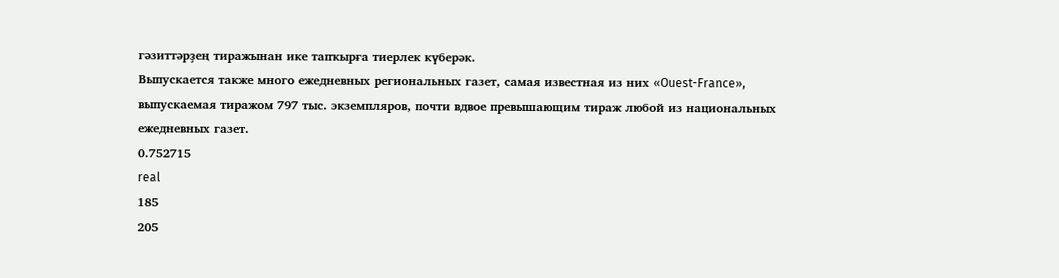гәзиттәрҙең тиражынан ике тапҡырға тиерлек күберәк.
Выпускается также много ежедневных региональных газет, самая известная из них «Ouest-France», выпускаемая тиражом 797 тыс. экземпляров, почти вдвое превышающим тираж любой из национальных ежедневных газет.
0.752715
real
185
205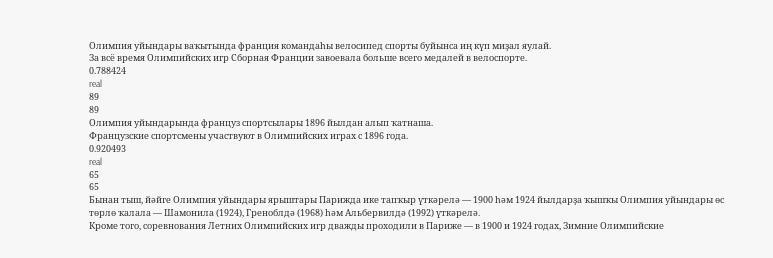Олимпия уйындары ваҡытында франция командаһы велосипед спорты буйынса иң күп миҙал яулай.
За всё время Олимпийских игр Сборная Франции завоевала больше всего медалей в велоспорте.
0.788424
real
89
89
Олимпия уйындарында француз спортсылары 1896 йылдан алып ҡатнаша.
Французские спортсмены участвуют в Олимпийских играх с 1896 года.
0.920493
real
65
65
Бынан тыш, йәйге Олимпия уйындары ярыштары Парижда ике тапҡыр үткәрелә — 1900 һәм 1924 йылдарҙа ҡышҡы Олимпия уйындары өс төрлө ҡалала — Шамонила (1924), Греноблдә (1968) һәм Альбервилдә (1992) үткәрелә.
Кроме того, соревнования Летних Олимпийских игр дважды проходили в Париже — в 1900 и 1924 годах, Зимние Олимпийские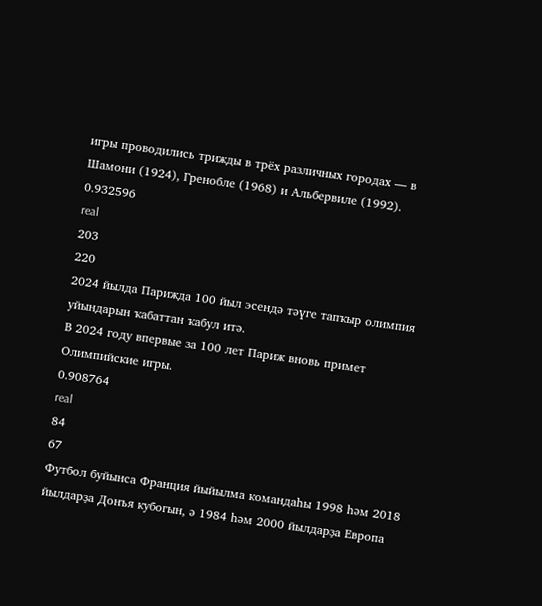игры проводились трижды в трёх различных городах — в Шамони (1924), Гренобле (1968) и Альбервиле (1992).
0.932596
real
203
220
2024 йылда Парижда 100 йыл эсендә тәүге тапҡыр олимпия уйындарын ҡабаттан ҡабул итә.
В 2024 году впервые за 100 лет Париж вновь примет Олимпийские игры.
0.908764
real
84
67
Футбол буйынса Франция йыйылма командаһы 1998 һәм 2018 йылдарҙа Донъя кубогын, ә 1984 һәм 2000 йылдарҙа Европа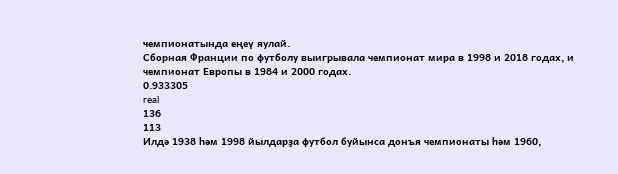чемпионатында еңеү яулай.
Сборная Франции по футболу выигрывала чемпионат мира в 1998 и 2018 годах, и чемпионат Европы в 1984 и 2000 годах.
0.933305
real
136
113
Илдә 1938 һәм 1998 йылдарҙа футбол буйынса донъя чемпионаты һәм 1960,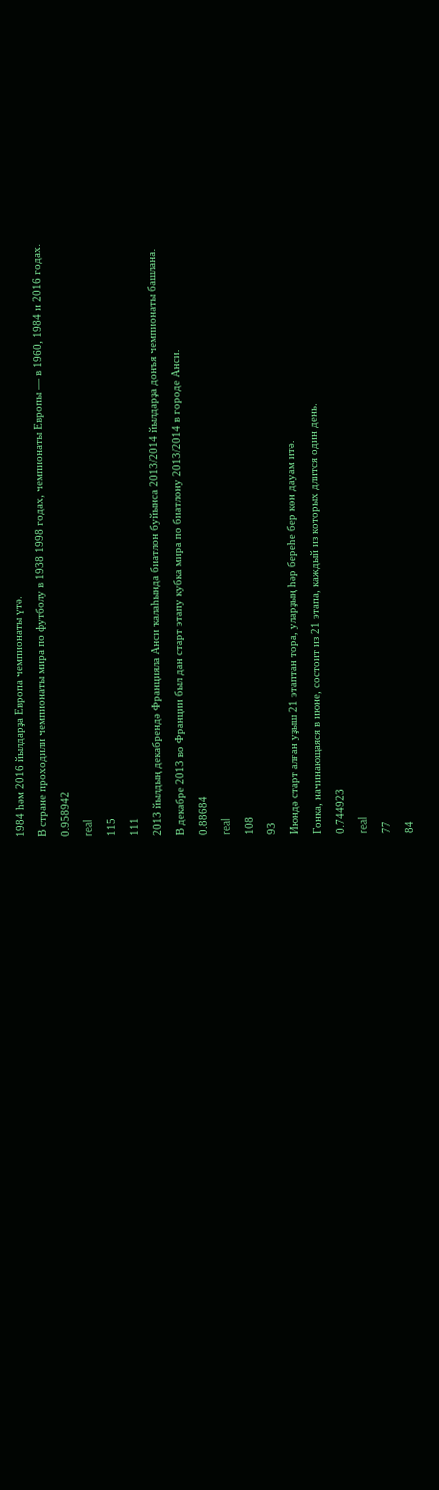1984 һәм 2016 йылдарҙа Европа чемпионаты үтә.
В стране проходили чемпионаты мира по футболу в 1938 1998 годах, чемпионаты Европы — в 1960, 1984 и 2016 годах.
0.958942
real
115
111
2013 йылдың декабрендә Францияла Анси ҡалаһында биатлон буйынса 2013/2014 йылдарҙа донъя чемпионаты башлана.
В декабре 2013 во Франции был дан старт этапу кубка мира по биатлону 2013/2014 в городе Анси.
0.88684
real
108
93
Июндә старт алған уҙыш 21 этаптан тора, уларҙың һәр береһе бер көн дауам итә.
Гонка, начинающаяся в июне, состоит из 21 этапа, каждый из которых длится один день.
0.744923
real
77
84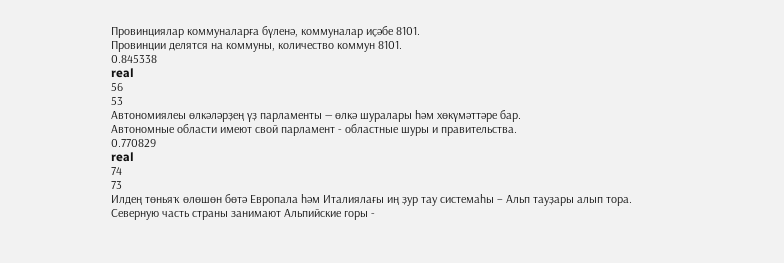Провинциялар коммуналарға бүленә, коммуналар иҫәбе 8101.
Провинции делятся на коммуны, количество коммун 8101.
0.845338
real
56
53
Автономиялеы өлкәләрҙең үҙ парламенты — өлкә шуралары һәм хөкүмәттәре бар.
Автономные области имеют свой парламент - областные шуры и правительства.
0.770829
real
74
73
Илдең төньяҡ өлөшөн бөтә Европала һәм Италиялағы иң ҙур тау системаһы − Альп тауҙары алып тора.
Северную часть страны занимают Альпийские горы -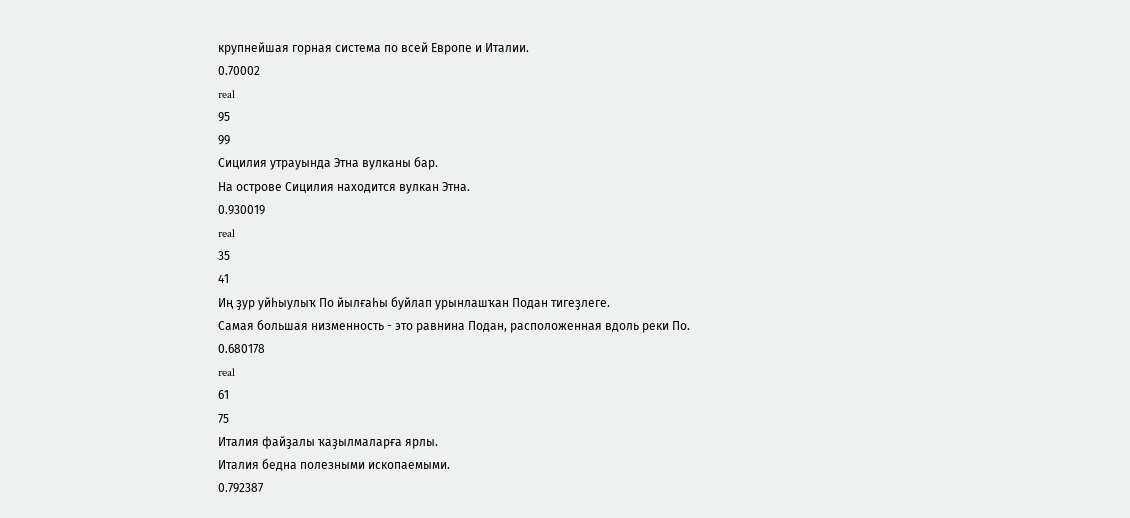крупнейшая горная система по всей Европе и Италии.
0.70002
real
95
99
Сицилия утрауында Этна вулканы бар.
На острове Сицилия находится вулкан Этна.
0.930019
real
35
41
Иң ҙур уйһыулыҡ По йылғаһы буйлап урынлашҡан Подан тигеҙлеге.
Самая большая низменность - это равнина Подан, расположенная вдоль реки По.
0.680178
real
61
75
Италия файҙалы ҡаҙылмаларға ярлы.
Италия бедна полезными ископаемыми.
0.792387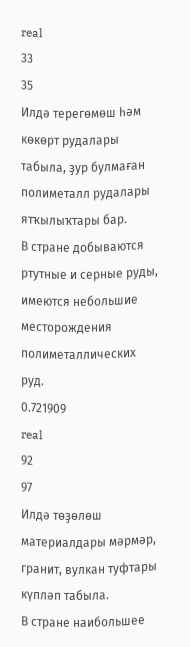real
33
35
Илдә терегөмөш һәм көкөрт рудалары табыла, ҙур булмаған полиметалл рудалары ятҡылыҡтары бар.
В стране добываются ртутные и серные руды, имеются небольшие месторождения полиметаллических руд.
0.721909
real
92
97
Илдә төҙөлөш материалдары мәрмәр, гранит, вулкан туфтары күпләп табыла.
В стране наибольшее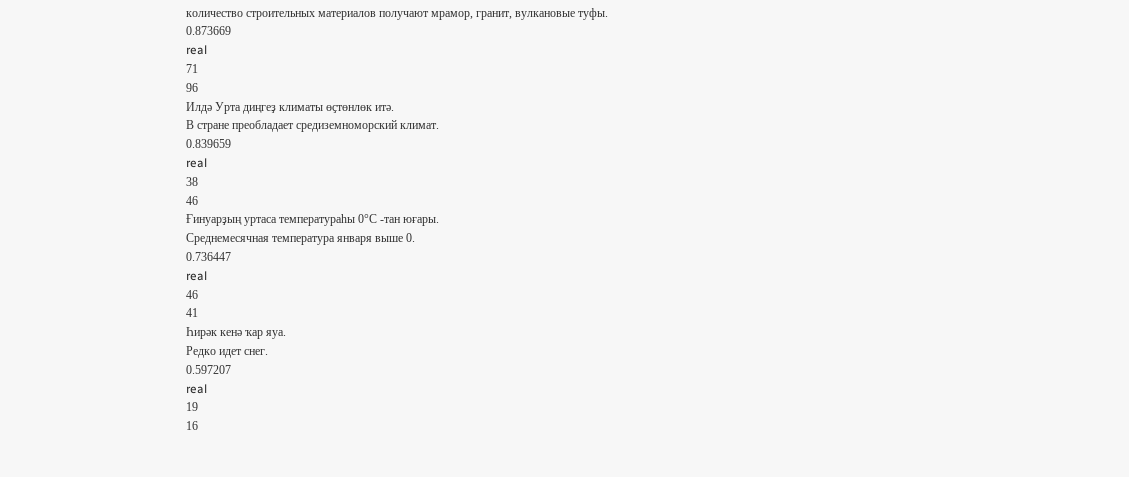количество строительных материалов получают мрамор, гранит, вулкановые туфы.
0.873669
real
71
96
Илдә Урта диңгеҙ климаты өҫтөнлөк итә.
В стране преобладает средиземноморский климат.
0.839659
real
38
46
Ғинуарҙың уртаса температураһы 0°С -тан юғары.
Среднемесячная температура января выше 0.
0.736447
real
46
41
Һирәк кенә ҡар яуа.
Редко идет снег.
0.597207
real
19
16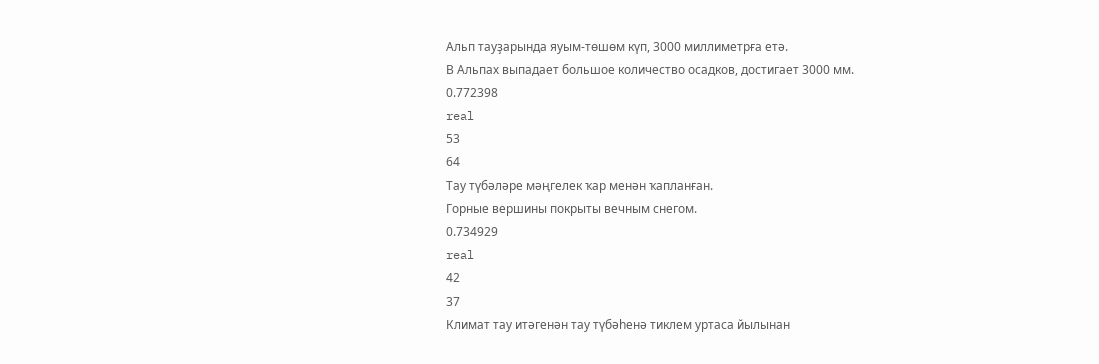Альп тауҙарында яуым-төшөм күп, 3000 миллиметрға етә.
В Альпах выпадает большое количество осадков, достигает 3000 мм.
0.772398
real
53
64
Тау түбәләре мәңгелек ҡар менән ҡапланған.
Горные вершины покрыты вечным снегом.
0.734929
real
42
37
Климат тау итәгенән тау түбәһенә тиклем уртаса йылынан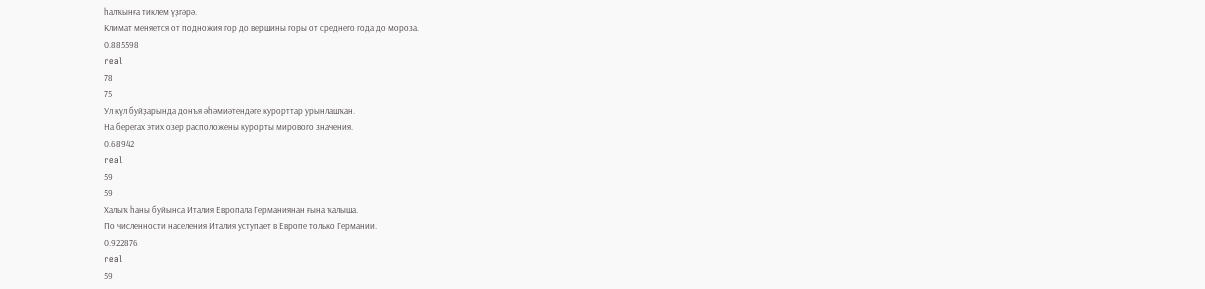һалҡынға тиклем үҙгәрә.
Климат меняется от подножия гор до вершины горы от среднего года до мороза.
0.885598
real
78
75
Ул күл буйҙарында донъя әһәмиәтендәге курорттар урынлашҡан.
На берегах этих озер расположены курорты мирового значения.
0.68942
real
59
59
Халыҡ һаны буйынса Италия Европала Германиянан ғына ҡалыша.
По численности населения Италия уступает в Европе только Германии.
0.922876
real
59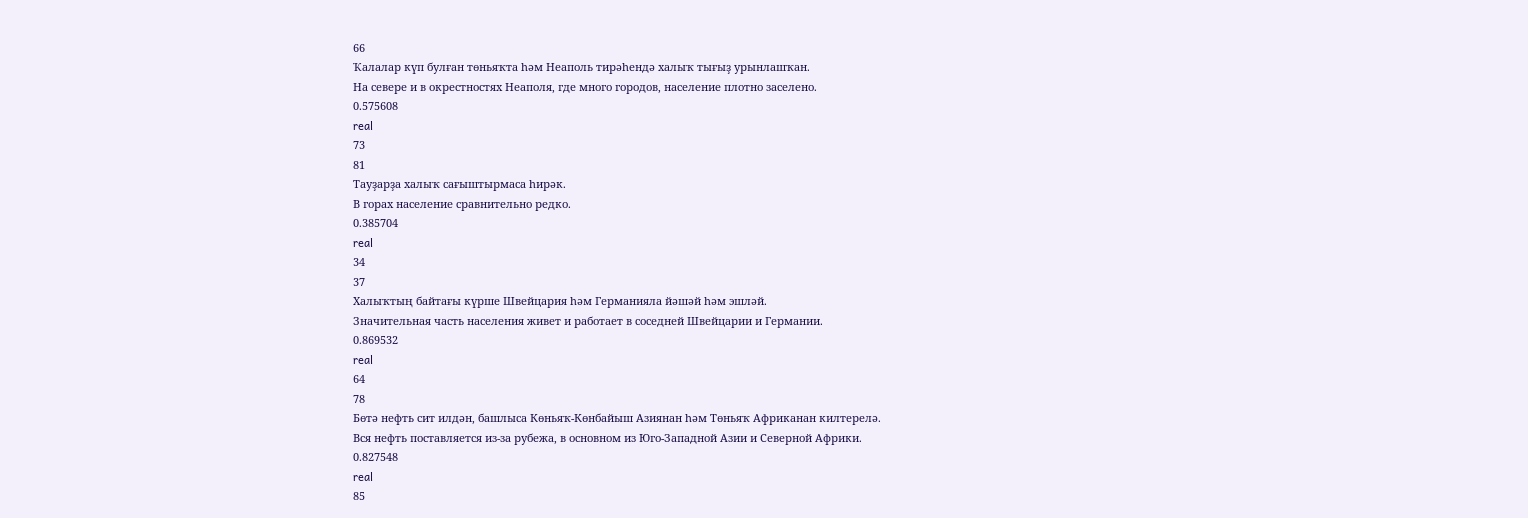66
Ҡалалар күп булған төньяҡта һәм Неаполь тирәһендә халыҡ тығыҙ урынлашҡан.
На севере и в окрестностях Неаполя, где много городов, население плотно заселено.
0.575608
real
73
81
Тауҙарҙа халыҡ сағыштырмаса һирәк.
В горах население сравнительно редко.
0.385704
real
34
37
Халыҡтың байтағы күрше Швейцария һәм Германияла йәшәй һәм эшләй.
Значительная часть населения живет и работает в соседней Швейцарии и Германии.
0.869532
real
64
78
Бөтә нефть сит илдән, башлыса Көньяҡ-Көнбайыш Азиянан һәм Төньяҡ Африканан килтерелә.
Вся нефть поставляется из-за рубежа, в основном из Юго-Западной Азии и Северной Африки.
0.827548
real
85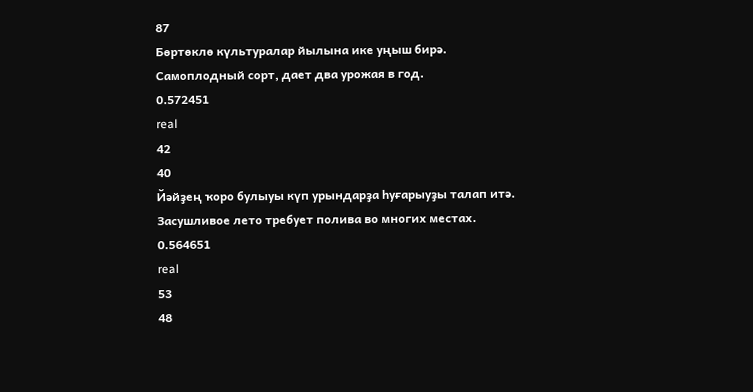87
Бөртөклө күльтуралар йылына ике уңыш бирә.
Самоплодный сорт, дает два урожая в год.
0.572451
real
42
40
Йәйҙең ҡоро булыуы күп урындарҙа һуғарыуҙы талап итә.
Засушливое лето требует полива во многих местах.
0.564651
real
53
48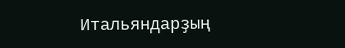Итальяндарҙың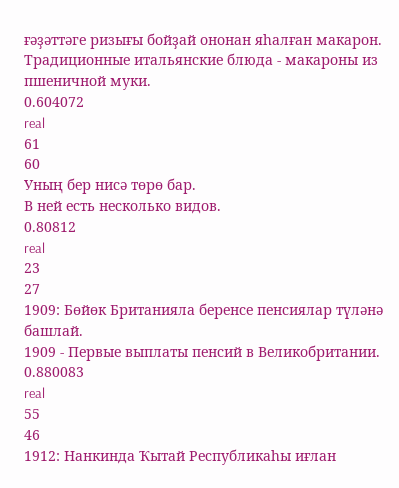ғәҙәттәге ризығы бойҙай ононан яһалған макарон.
Традиционные итальянские блюда - макароны из пшеничной муки.
0.604072
real
61
60
Уның бер нисә төрө бар.
В ней есть несколько видов.
0.80812
real
23
27
1909: Бөйөк Британияла беренсе пенсиялар түләнә башлай.
1909 - Первые выплаты пенсий в Великобритании.
0.880083
real
55
46
1912: Нанкинда Ҡытай Республикаһы иғлан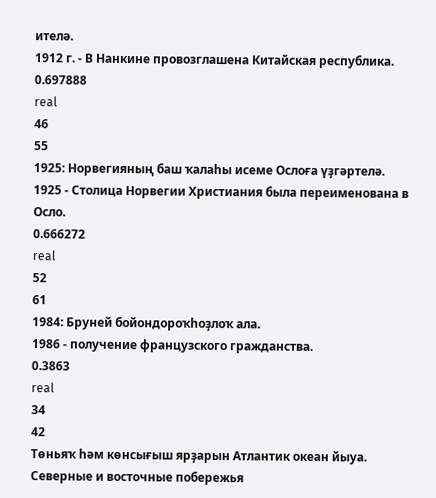ителә.
1912 г. - В Нанкине провозглашена Китайская республика.
0.697888
real
46
55
1925: Норвегияның баш ҡалаһы исеме Ослоға үҙгәртелә.
1925 - Столица Норвегии Христиания была переименована в Осло.
0.666272
real
52
61
1984: Бруней бойондороҡһоҙлоҡ ала.
1986 - получение французского гражданства.
0.3863
real
34
42
Төньяҡ һәм көнсығыш ярҙарын Атлантик океан йыуа.
Северные и восточные побережья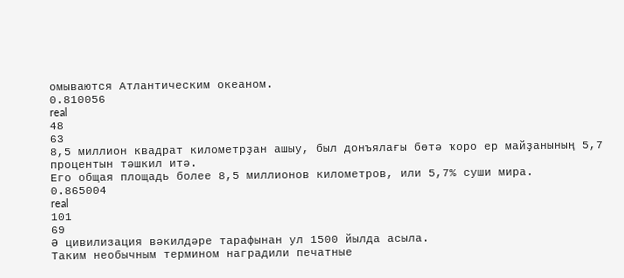омываются Атлантическим океаном.
0.810056
real
48
63
8,5 миллион квадрат километрҙан ашыу, был донъялағы бөтә ҡоро ер майҙанының 5,7 процентын тәшкил итә.
Его общая площадь более 8,5 миллионов километров, или 5,7% суши мира.
0.865004
real
101
69
Ә цивилизация вәкилдәре тарафынан ул 1500 йылда асыла.
Таким необычным термином наградили печатные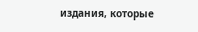издания, которые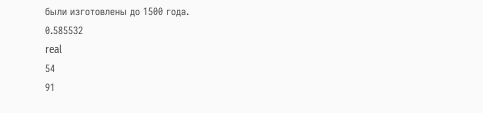были изготовлены до 1500 года.
0.585532
real
54
91